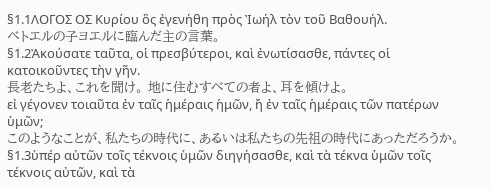§1.1ΛΟΓΟΣ ΟΣ Κυρίου ὃς ἐγενήθη πρὸς Ἰωήλ τὸν τοῦ Βαθουήλ.
ベトエルの子ヨエルに臨んだ主の言葉。
§1.2Ἀκούσατε ταῦτα, οἱ πρεσβύτεροι, καὶ ἐνωτίσασθε, πάντες οἱ κατοικοῦντες τὴν γῆν.
長老たちよ、これを聞け。 地に住むすべての者よ、耳を傾けよ。
εἰ γέγονεν τοιαῦτα ἐν ταῖς ἡμέραις ἡμῶν, ἤ ἐν ταῖς ἡμέραις τῶν πατέρων ὑμῶν;
このようなことが、私たちの時代に、あるいは私たちの先祖の時代にあっただろうか。
§1.3ὑπέρ αὐτῶν τοῖς τέκνοις ὑμῶν διηγήσασθε, καὶ τὰ τέκνα ὑμῶν τοῖς τέκνοις αὐτῶν, καὶ τὰ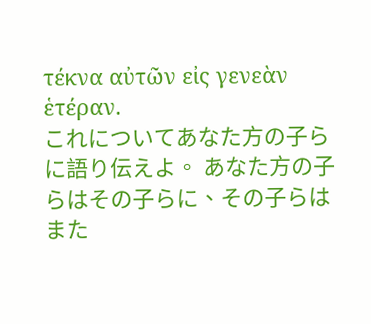τέκνα αὐτῶν εἰς γενεὰν ἑτέραν.
これについてあなた方の子らに語り伝えよ。 あなた方の子らはその子らに、その子らはまた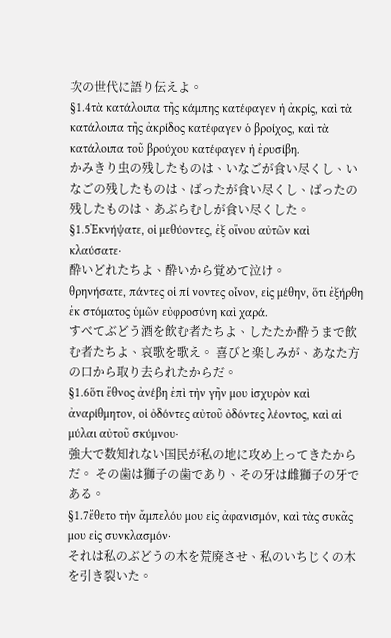次の世代に語り伝えよ。
§1.4τὰ κατάλοιπα τῆς κάμπης κατέφαγεν ἡ ἀκρίς, καὶ τὰ κατάλοιπα τῆς ἀκρίδος κατέφαγεν ὁ βροίχος, καὶ τὰ κατάλοιπα τοῦ βρούχου κατέφαγεν ἡ ἐρυσίβη.
かみきり虫の残したものは、いなごが食い尽くし、いなごの残したものは、ばったが食い尽くし、ばったの残したものは、あぶらむしが食い尽くした。
§1.5Ἐκνήψατε, οἱ μεθύοντες, ἐξ οἴνου αὐτῶν καὶ κλαύσατε·
酔いどれたちよ、酔いから覚めて泣け。
θρηνήσατε, πάντες οἱ πί νοντες οἶνον, εἰς μέθην, ὅτι ἐξήρθη ἐκ στόματος ὑμῶν εὐφροσύνη καὶ χαρά.
すべてぶどう酒を飲む者たちよ、したたか酔うまで飲む者たちよ、哀歌を歌え。 喜びと楽しみが、あなた方の口から取り去られたからだ。
§1.6ὅτι ἔθνος ἀνέβη ἐπὶ τὴν γῆν μου ἰσχυρὸν καὶ ἀναρίθμητον, οἱ ὀδόντες αὐτοῦ ὀδόντες λέοντος, καὶ αἱ μύλαι αὐτοῦ σκύμνου·
強大で数知れない国民が私の地に攻め上ってきたからだ。 その歯は獅子の歯であり、その牙は雌獅子の牙である。
§1.7ἔθετο τὴν ἄμπελόυ μου εἰς ἀφανισμόν, καὶ τὰς συκᾶς μου εἰς συνκλασμόν·
それは私のぶどうの木を荒廃させ、私のいちじくの木を引き裂いた。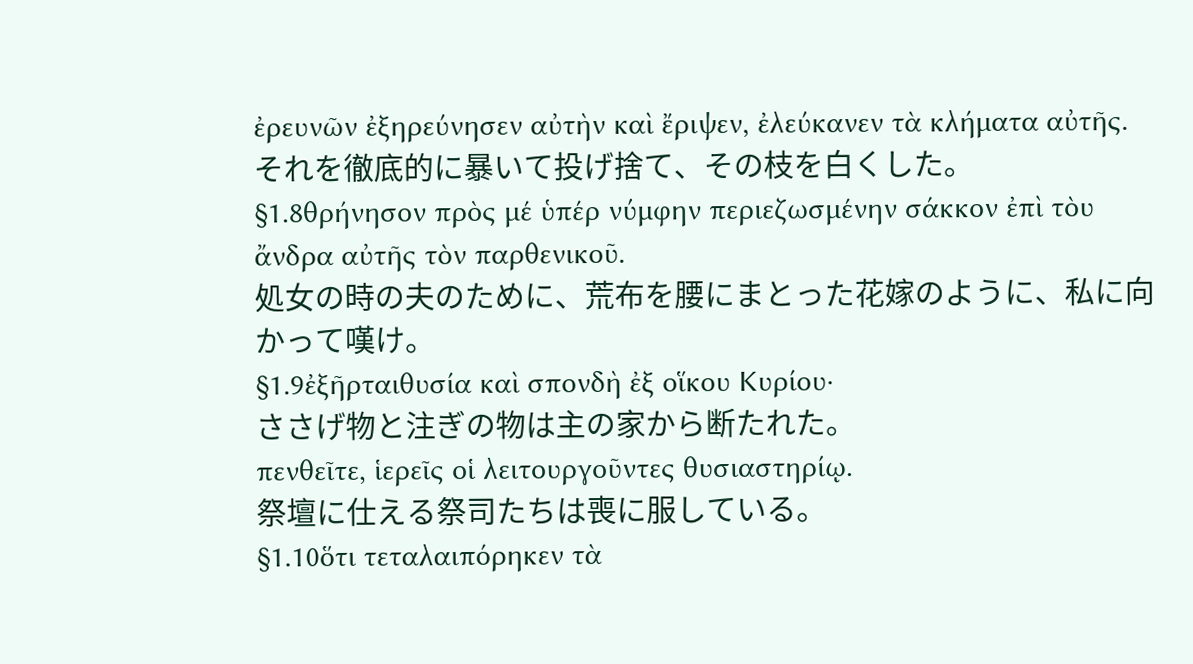ἐρευνῶν ἐξηρεύνησεν αὐτὴν καὶ ἔριψεν, ἐλεύκανεν τὰ κλήματα αὐτῆς.
それを徹底的に暴いて投げ捨て、その枝を白くした。
§1.8θρήνησον πρὸς μέ ὑπέρ νύμφην περιεζωσμένην σάκκον ἐπὶ τὸυ ἄνδρα αὐτῆς τὸν παρθενικοῦ.
処女の時の夫のために、荒布を腰にまとった花嫁のように、私に向かって嘆け。
§1.9ἐξῆρταιθυσία καὶ σπονδὴ ἐξ οἵκου Κυρίου·
ささげ物と注ぎの物は主の家から断たれた。
πενθεῖτε, ἱερεῖς οἱ λειτουργοῦντες θυσιαστηρίῳ.
祭壇に仕える祭司たちは喪に服している。
§1.10ὅτι τεταλαιπόρηκεν τὰ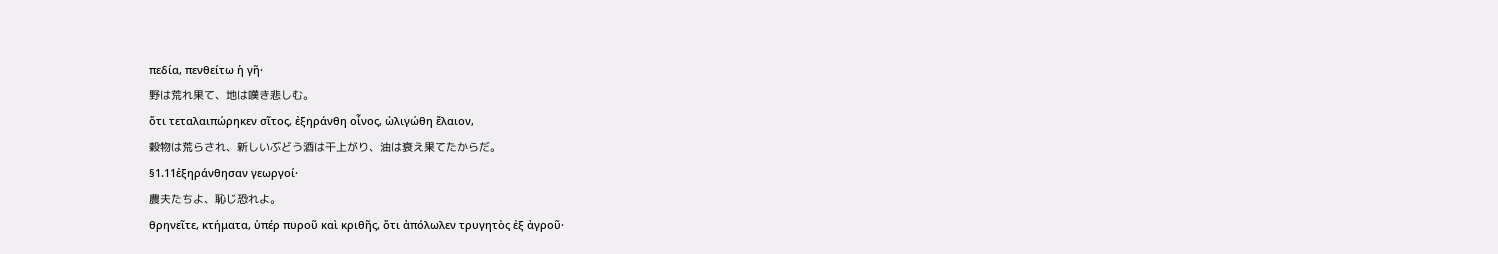πεδία, πενθείτω ἡ γῆ·
野は荒れ果て、地は嘆き悲しむ。
ὅτι τεταλαιπώρηκεν σῖτος, ἐξηράνθη οἶνος, ὠλιγώθη ἔλαιον,
穀物は荒らされ、新しいぶどう酒は干上がり、油は衰え果てたからだ。
§1.11ἐξηράνθησαν γεωργοί·
農夫たちよ、恥じ恐れよ。
θρηνεῖτε, κτήματα, ὑπέρ πυροῦ καὶ κριθῆς, ὅτι ἀπόλωλεν τρυγητὸς ἐξ ἀγροῦ·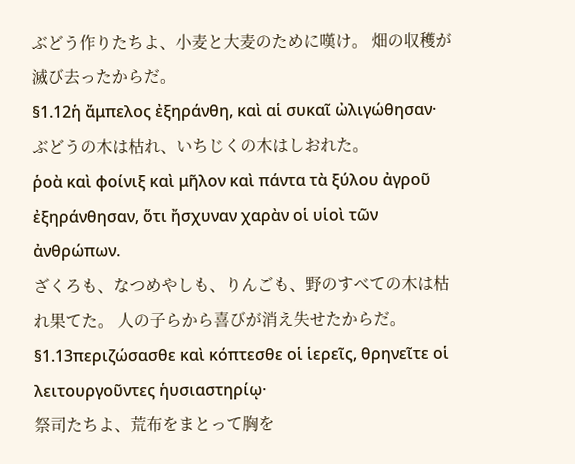ぶどう作りたちよ、小麦と大麦のために嘆け。 畑の収穫が滅び去ったからだ。
§1.12ἡ ἄμπελος ἐξηράνθη, καὶ αἱ συκαῖ ὠλιγώθησαν·
ぶどうの木は枯れ、いちじくの木はしおれた。
ῥοὰ καὶ φοίνιξ καὶ μῆλον καὶ πάντα τὰ ξύλου ἀγροῦ ἐξηράνθησαν, ὅτι ἤσχυναν χαρὰν οἱ υἱοὶ τῶν ἀνθρώπων.
ざくろも、なつめやしも、りんごも、野のすべての木は枯れ果てた。 人の子らから喜びが消え失せたからだ。
§1.13περιζώσασθε καὶ κόπτεσθε οἱ ἱερεῖς, θρηνεῖτε οἱ λειτουργοῦντες ἡυσιαστηρίῳ·
祭司たちよ、荒布をまとって胸を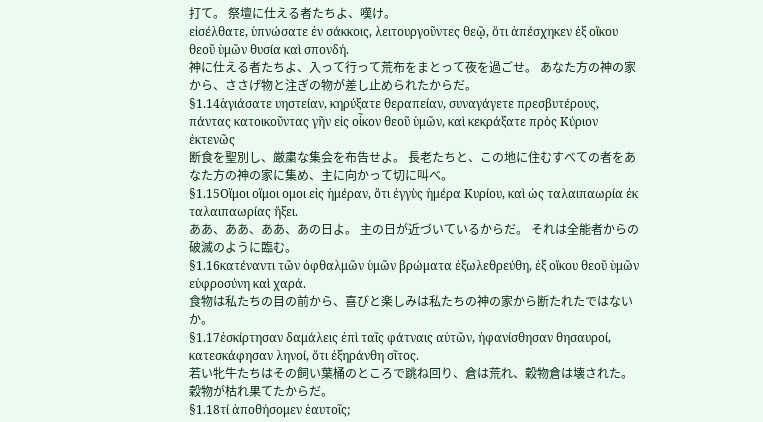打て。 祭壇に仕える者たちよ、嘆け。
εἰσέλθατε, ὑπνώσατε ἐν σάκκοις, λειτουργοῦντες θεῷ, ὅτι ἀπέσχηκεν ἐξ οἵκου θεοῦ ὑμῶν θυσία καὶ σπονδή.
神に仕える者たちよ、入って行って荒布をまとって夜を過ごせ。 あなた方の神の家から、ささげ物と注ぎの物が差し止められたからだ。
§1.14ἁγιάσατε υηστείαν, κηρύξατε θεραπείαν, συναγάγετε πρεσβυτέρους, πάντας κατοικοῦντας γῆν εἰς οἶκον θεοῦ ὑμῶν, καὶ κεκράξατε πρὸς Κύριον ἐκτενῶς
断食を聖別し、厳粛な集会を布告せよ。 長老たちと、この地に住むすべての者をあなた方の神の家に集め、主に向かって切に叫べ。
§1.15Οἵμοι οἵμοι ομοι εἰς ἡμέραν, ὅτι ἐγγὺς ἡμέρα Κυρίου, καὶ ὡς ταλαιπαωρία ἐκ ταλαιπαωρίας ἤξει.
ああ、ああ、ああ、あの日よ。 主の日が近づいているからだ。 それは全能者からの破滅のように臨む。
§1.16κατέναντι τῶν ὀφθαλμῶν ὑμῶν βρώματα ἐξωλεθρεύθη, ἐξ οἵκου θεοῦ ὑμῶν εὐφροσύνη καὶ χαρά.
食物は私たちの目の前から、喜びと楽しみは私たちの神の家から断たれたではないか。
§1.17ἐσκίρτησαν δαμάλεις ἐπὶ ταῖς φάτναις αὐτῶν, ἠφανίσθησαν θησαυροί, κατεσκάφησαν ληνοί, ὅτι ἐξηράνθη σῖτος.
若い牝牛たちはその飼い葉桶のところで跳ね回り、倉は荒れ、穀物倉は壊された。 穀物が枯れ果てたからだ。
§1.18τί ἀποθήσομεν ἑαυτοῖς;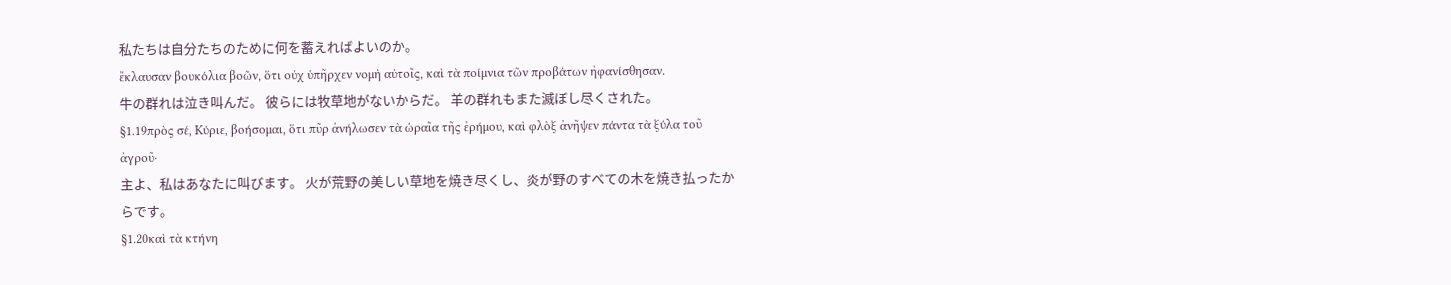私たちは自分たちのために何を蓄えればよいのか。
ἔκλαυσαν βουκόλια βοῶν, ὅτι οὐχ ὑπῆρχεν νομὴ αὐτοῖς, καὶ τὰ ποίμνια τῶν προβάτων ἠφανίσθησαν.
牛の群れは泣き叫んだ。 彼らには牧草地がないからだ。 羊の群れもまた滅ぼし尽くされた。
§1.19πρὸς σέ, Κύριε, βοήσομαι, ὅτι πῦρ ἀνήλωσεν τὰ ὡραῖα τῆς ἐρήμου, καὶ φλὸξ ἀνῆψεν πάντα τὰ ξύλα τοῦ ἀγροῦ·
主よ、私はあなたに叫びます。 火が荒野の美しい草地を焼き尽くし、炎が野のすべての木を焼き払ったからです。
§1.20καὶ τὰ κτήνη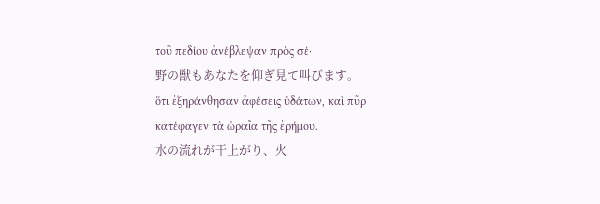τοῦ πεδίου ἀνέβλεψαν πρὸς σέ·
野の獣もあなたを仰ぎ見て叫びます。
ὅτι ἐξηράνθησαν ἀφέσεις ὑδάτων, καὶ πῦρ κατέφαγεν τὰ ὡραῖα τῆς ἐρήμου.
水の流れが干上がり、火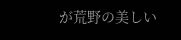が荒野の美しい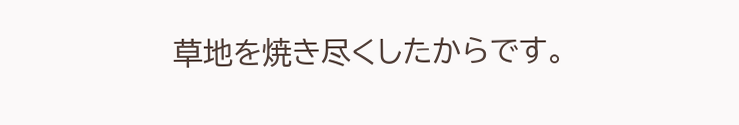草地を焼き尽くしたからです。